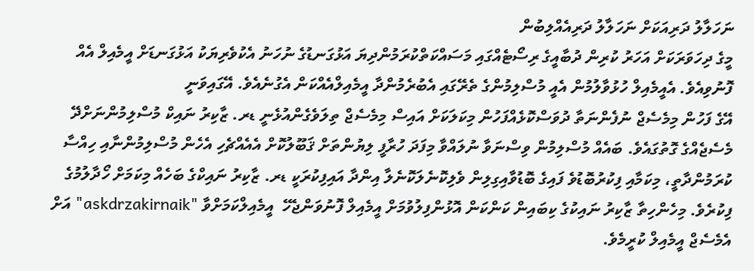ނަހަލާލު ދަރިއަކަށް ނަހަލާލު ދަރިއެއްލިބުން
މީގެ ދިހަވަރަކަށް އަހަރު ކުރިން ދުބާއީގެ ރިސޯޓެއްގައި މަސައްކަތްކުރަމުންދިޔަ އަޅުގަނޑުގެ ނުހަނު އެކުވެރިޔަކު އަޅުގަނޑަށް އީމެއިލް އެއް ފޮނުވިއެވެ. އެއީމެއިލް ހުޅުވާލުމުން އެއީ މުސްލިމުންގެ ތެރޭގައި އެބުރެމުންދާ އީމެއިލްއެއްކަން އެގުނެއެވެ. އޭގައިވަނީ
އޭގެ ފަހުން މިމެސެޖް ނުފެންނަތާ ދުވަސްކޮޅެއްފަހުން މިކަލަކަށް އައިސް މިމެސެޖް ތިލަވެގެންއުޅެނީ ޑރ. ޒާކިރު ނައިކް މުސްލިމުންނަށްދޭ މެސެޖެއްގެ ގޮތުގައެވެ. ބައެއް މުސްލިމުން ވިސްނަވާ ނުލައްވާ މިފަދަ ހުރާފީ ލިޔުންތަށް ޤަބޫލުކޮށް އެއެއްޗެހި އެހެން މުސްލިމުންނާއި ހިއްސާ ކުރަމުންދާތީ، މިކަމާއި ފިކުރުބޮޑުވެ ފައިގެ ބޮޑުވާއިގިލިން ވެލިކޮނެލަކޮނެލާ އިންދާ އައިފިކުރަކީ ޑރ. ޒާކިރު ނައިކްގެ ބަހެއް މިކަމަށް ހޯދާލުމުގެ ފިކުރެވެ. މިހެންހިތާ ޒާކިރު ނައިކުގެ ކިބައިން ކަންކަން އޮޅުންފިލުވުމަށް އީމެއިލް ފޮނުވަންޖެހޭ  އީމެއިލްކަމަށްވާ "askdrzakirnaik" އަށް އެމެސެޖް އީމެއިލް ކުރީމެވެ.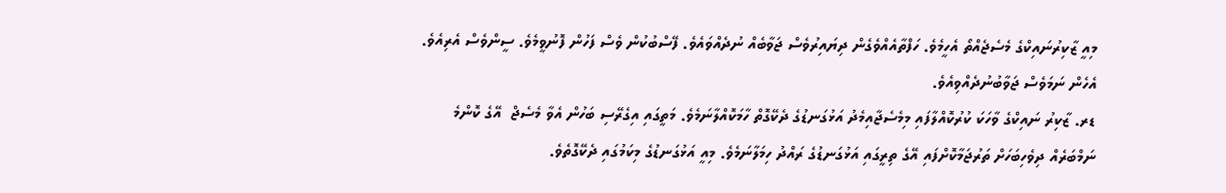މިއީ ޒާކިރުނައިކްގެ މެސެޖެއްތޯ އެހީމެވެ. ހަފްތާއެއްވެގެން ދިޔައިރުވެސް ޖަވާބެއް ނުދެއްވައެވެ. ފޭސްބުކުން ވެސް ފަހުން ފޮނުވީމެވެ. ސީންވެސް އެރިއެވެ. އެހެން ނަމަވެސް ޖަވާބުނުދެއްވިއެވެ.
ޑރ. ޒާކިރު ނައިކްގެ ވާހަކަ ކުރުކޮއްލާފައި މިމެސެޖާއިމެދު އަޅުގަނޑުގެ ދެކޭގޮތް ހާމަކޮއްލާނަމެވެ. މަތީގައި އިގެރޭސި ބަހުން އެވާ މެސެޖް  އޭގެ ކޮންމެ ނަމްބަރެއް ދިވެހިބަހަށް ތަރުޖަމާކޮށްފައި އޭގެ ތިރީގައި އަޅުގަނޑުގެ ރައްދު ހިމަލާނަމެވެ. މިއީ އަޅުގަނޑުގެ މިކަމުގައި ދެކޭގޮތެވެ.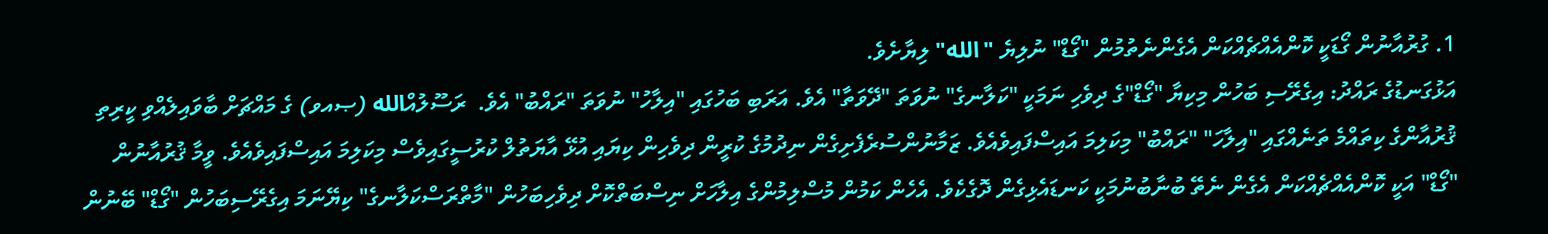1. ގުރުއާނުން ގޯޑަކީ ކޮންއެއްޗެއްކަން އެގެންނެތުމުން "ގޯޑް" ނުލިޔެ "الله" ލިޔާށެވެ.
އަޅުގަނޑުގެ ރައްދު: އިގެރޭސި ބަހުން މިކިޔާ "ގޯޑް"ގެ ދިވެހި ނަމަކީ "ކަލާނގެ" ނުވަތަ "ދޭވަތާ" އެވެ. އަރަބި ބަހުގައި "އިލާހު" ނުވަތަ "ރައްބު" އެވެ.  ރަސޫލުއްالله (ޞއވ) ގެ މައްޗަށް ބާވައިލެއްވި ކީރިތި ޤުރުއާންގެ ކިތައްމެ ތަނެއްގައި "އިލާހަ" "ރައްބު" މިކަލިމަ އައިސްފައިވެއެވެ. ޒަމާނުންސުރެފެށިގެން ނިދުމުގެ ކުރީން ދިވެހިން ކިޔައި އުޅޭ އާޔަތުލް ކުރުސީގައިވެސް މިކަލިމަ އައިސްފައިވެއެވެ. ވީމާ ޤުރުއާނުން "ގޯޑް" އަކީ ކޮންއެއްޗެއްކަން އެގެން ނެތޭ ބުނާބުނުމަކީ ކަނޑައެޅިގެން ދޮގެކެވެ. އެހެން ކަމުން މުސްލިމުންގެ އިލާހަށް ނިސްބަތްކޮށް ދިވެހިބަހުން "މާތްރަސްކަލާނގެ" ކިޔޭނަމަ އިގެރޭސިބަހުން "ގޯޑް" ބޭނުން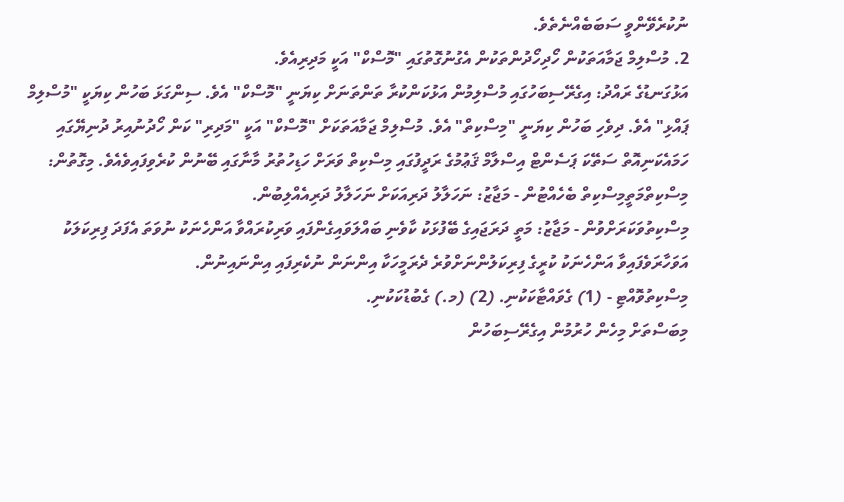ނުކުރެވޭންވީ ސަބަބެއްނެތެވެ.
2. މުސްލިމް ޖަމާއަތަކުން ހޯދިހޯދުންތަކުން އެގުނުގޮތުގައި "މޮސްކް" އަކީ މަދިރިއެވެ.
އަޅުގަނޑުގެ ރައްދު: އިގެރޭސިބަހުގައި މުސްލިމުން އަޅުކަންކުރާ ތަންތަނަށް ކިޔަނީ "މޮސްކް" އެވެ. ސިންގަޅަ ބަހުން ކިޔަކީ "މުސްލިމް ޕައްޅި" އެވެ. ދިވެހި ބަހުން ކިޔަނީ "މިސްކިތް" އެވެ. މުސްލިމް ޖަމާއަތަކަށް "މޮސްކް" އަކީ "މަދިރި" ކަން ހޯދުނުއިރު ދުނިޔޭގައި ހަމައެކަނިއޮތް ސަތޭކަ ޕަސެންޓް އިސްލާމް ޤަޢުމުގެ ރަދީފުގައި މިސްކިތް ވަރަށް ހަޑިހުތުރު މާނާގައި ބޭނުން ކުރެވިފައިވެއެވެ. މިގޮތުން:
މިސްކިތްމަތީމިސްކިތް ބެހެއްޓުން - މަޖާޒު: ނަހަލާލު ދަރިއަކަށް ނަހަލާލު ދަރިއެއްލިބުން.
މިސްކިތުވަކަރަށްވުން - މަޖާޒު: މަތީ ދަރަޖައިގެ ބޭފުޅަކު ކާވެނި ބައްލަވައިގެންފައި ވަރިކުރައްވާ އަންހެނަކު ނުވަތަ އެފަދަ ފިރިކަލަކު އަވަހާރަވެފައިވާ އަންހެނަކު ކުރީގެ ފިރިކަލުންނަށްވުރެ ދެރަމީހަކާ އިންނަން ނުކެރިފައި އިންނައިނުން.
މިސްކިތުވޮއްޓި - (1) ގެވައްޓާކަކުނި. (2) (މ.) ގެބުޑުކަކުނި.
މިބަސްތަށް މިހެން ހުރުމުން އިގެރޭސިބަހުން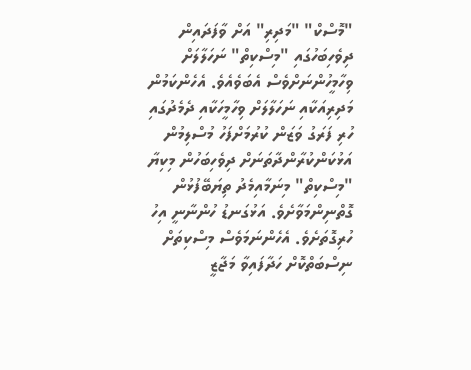"މޮސްކް" "މަދިރި" އަށް ވާފަދައިން ދިވެހިބަހުގައި "މިސްކިތް" ނަހަލާލަށް ވިހާމީހުންނަށްވެސް އެބަވެއެވެ. އެހެންކަމުން މަދިރިއަކާއި ނަހަލާލަށް ވިހާމީހަކާއި ދެމެދުގައި ހުރި ފަރަގު ވަޒަން ކުރުމަށްފަހު މުސްލިމުން އަޅުކަންކުރާންދާތަނަށް ދިވެހިބަހުން މިކިޔާ "މިސްކިތް" މިނަމާއިމެދު ތިޔަބޭފުޅުން ގޮތްނިންމަވާށެވެ. އަޅުގަނޑު ހުންނާނީ އިހު ހުރިގޮތަށެވެ. އެހެންނަމަވެސް މިސްކިތަށް ނިސްބަތްކޮށް ހަދާފައިވާ މަޖާޒީ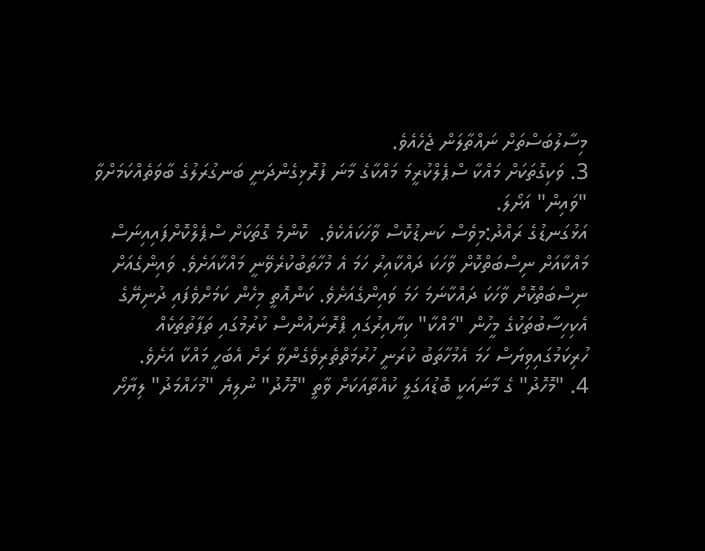މިސާލުބަސްތަށް ނައްތާލަން ޖެހެއެވެ.
3. ވަކިގޮތަކަށް މައްކާ ސްޕެލްކުރީމަ މައްކާގެ މާނަ ފުރޮޅިގެންދަނީ ބަނގުރަލުގެ ބާވަތެއްކަމަށްވާ "ވައިން" އަށޯލަ.
އަޅުގަނޑުގެ ރައްދު:މިވެސް ކަނޑުކޮސް ވާހަކައެކެވެ.  ކޮންމެ ގޮތަކަށް ސްޕެލްކޮށްފައިއިނަސް މައްކާއަށް ނިސްބަތްކޮށް ވާހަކަ ދައްކާއިރު ހަމަ އެ މުހާތަބުކުރެވޭނީ މައްކާއަށެވެ. ވައިންގެއަށް  ނިސްބަތްކޮށް ވާހަކަ ދައްކާނަމަ ހަމަ ވައިންގެއަށެވެ. ކަންއޮތީ މިހެން ކަމަށްވެފައި ދުނިޔޭގެ އެކިހިސާބުތަކުގެ މީހުން "މައްކާ" ކިޔާއިރުގައި ޕްރޮނައުންސް ކުރުމުގައި ތަފާތުތަކެއް ހުރިކަމުގައިވިޔަސް ހަމަ އެމުހާތަބު ކުރަނީ ހުރުމަތްތެރިވެގެންވާ ރަށް އެބަހީ މައްކާ އަށެވެ.
4. "މޮހޮދު" ގެ މާނައަކީ ބޮޑުއަގަލީ ކުއްތާއަކަށް ވާތީ "މޮހޮދު" ނުލިޔެ "މުހައްމަދު" ލިޔާށޯ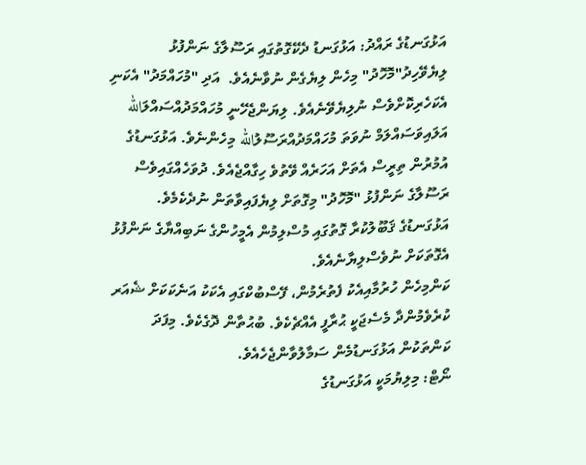އަޅުގަނޑުގެ ރައްދު: އަޅުގަނޑު ދެކޭގޮތުގައި ރަސޫލާގެ ނަންފުޅު ލިޔެވޭހިދު"މޮހޮދު" މިހެން ލިޔެގެން ނުވާނެއެވެ.  އަދި "މުހައްމަދު" އެކަނި އެކަހެރިކޮށްވެސް ނުލިޔެވޭނެއެވެ. ލިޔަންޖެހޭނީ މުހައްމަދުއްސައްލަالله އަލައިވަސައްލަމް ނުވަތަ މުހައްމަދުއްރަސޫލުالله މިހެންނެވެ. އަޅުގަނޑުގެ އުމުރުން ތިރީސް އެތަށް އަހަރެއް ވޭތުވެ ހިގާއްޖެއެވެ. ދުވަހެއްގައިވެސް ރަސޫލާގެ ނަންފުޅު "މޮހޮދު" މިގޮތަށް ލިޔެފައިވާތަން ނުދެކެމެވެ. އަޅުގަނޑުގެ ޤަބޫލުކުރާ ގޮތުގައި މުސްލިމުން އެމީހުންގެ ނަބިއްޔާގެ ނަންފުޅު އެގޮތަކަށް ނުވެސްލިޔާނެއެވެ.
ކަންމިހެން ހުރުމާއިއެކު ފެތުރެމުން، ފޭސްބުކްގައި އެކަކު އަނެކަކަށް ޝެއަރ ކުރެވެމުންދާ މެސެޖަކީ ޙުރާފީ އެއްޗެކެވެ. ބުޙުތާން ދޮގެކެވެ. މިފަދަ ކަންތަކުން އަޅުގަނޑުމެން ސަމާލުވާންޖެހެއެވެ.
ނޯޓް: މިލިޔުމަކީ އަޅުގަނޑުގެ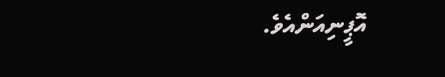އޮޕީނިއަންއެވެ.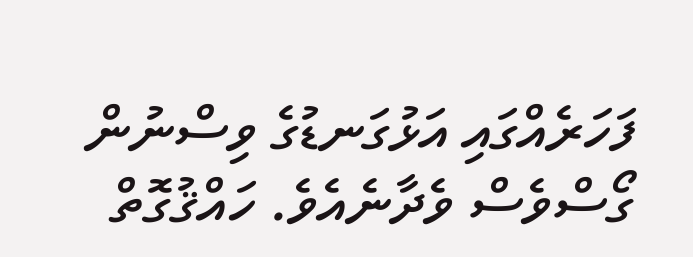ފަހަރެއްގައި އަޅުގަނޑުގެ ވިސްނުން ގޯސްވެސް ވެދާނެއެވެ. ހައްޤުގޮތް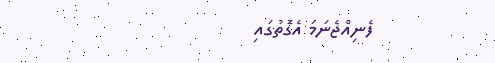ފެނިއްޖެނަމަ އެގޮތުގައި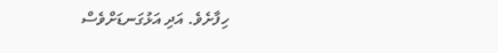ހިފާށެވެ. އަދި އަޅުގަނޑަށްވެސް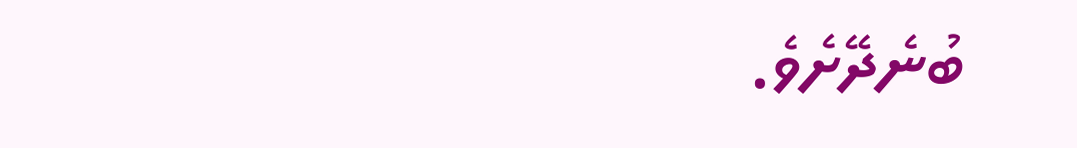ބުނެދޭށެވެ.